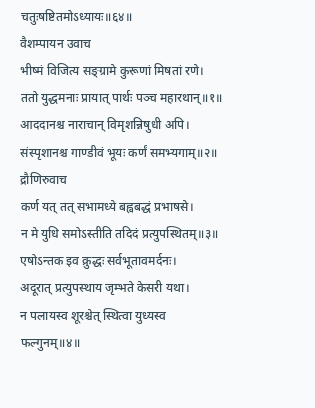चतुःषष्टितमोऽध्यायः॥६४॥
वैशम्पायन उवाच
भीष्मं विजित्य सङ्ग्रामे कुरूणां मिषतां रणे।
ततो युद्धमनाः प्रायात् पार्थः पञ्च महारथान्॥१॥
आददानश्च नाराचान् विमृशन्निषुधी अपि।
संस्पृशानश्च गाण्डीवं भूयः कर्णं समभ्यगाम्॥२॥
द्रौणिरुवाच
कर्ण यत् तत् सभामध्ये बह्वबद्धं प्रभाषसे।
न मे युधि समोऽस्तीति तदिदं प्रत्युपस्थितम्॥३॥
एषोऽन्तक इव क्रुद्धः सर्वभूतावमर्दनः।
अदूरात् प्रत्युपस्थाय जृम्भते केसरी यथा।
न पलायस्व शूरश्चेत् स्थित्वा युध्यस्व फल्गुनम्॥४॥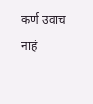कर्ण उवाच
नाहं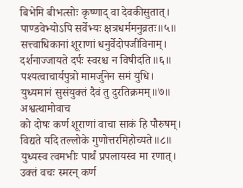बिभेमि बीभत्सोः कृष्णाद् वा देवकीसुतात्।
पाण्डवेभ्योऽपि सर्वेभ्यः क्षत्रधर्ममनुव्रतः॥५॥
सत्त्वाधिकानां शूराणां धनुर्वेदोपजीविनाम्।
दर्शनाज्जायते दर्पः स्वरश्च न विषीदति॥६॥
पश्यत्वाचार्यपुत्रो मामर्जुनेन समं युधि।
युध्यमानं सुसंयुक्तं दैवं तु दुरतिक्रमम्॥७॥
अश्वत्थामोवाच
को दोषः कर्ण शूराणां वाचा साकं हि पौरुषम्।
विद्यते यदि तल्लोके गुणोत्तरमिहोच्यते॥८॥
युध्यस्व त्वमभीः पार्थं प्रपलायस्व मा रणात्।
उक्तं वचः स्मरन् कर्ण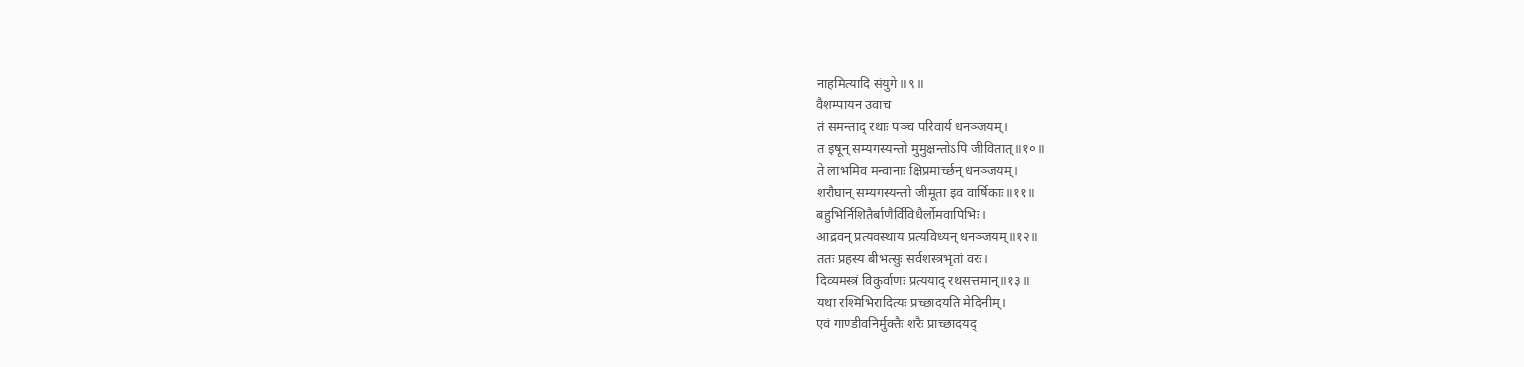नाहमित्यादि संयुगे॥९॥
वैशम्पायन उवाच
तं समन्ताद् रथाः पञ्च परिवार्य धनञ्जयम्।
त इषून् सम्यगस्यन्तो मुमुक्षन्तोऽपि जीवितात्॥१०॥
ते लाभमिव मन्वानाः क्षिप्रमार्च्छन् धनञ्जयम्।
शरौघान् सम्यगस्यन्तो जीमूता इव वार्षिकाः॥११॥
बहुभिर्निशितैर्बाणैर्विविधैर्लोमवापिभिः।
आद्रवन् प्रत्यवस्थाय प्रत्यविध्यन् धनञ्जयम्॥१२॥
ततः प्रहस्य बीभत्सुः सर्वशस्त्रभृतां वरः।
दिव्यमस्त्रं विकुर्वाणः प्रत्ययाद् रथसत्तमान्॥१३॥
यथा रश्मिभिरादित्यः प्रच्छादयति मेदिनीम्।
एवं गाण्डीवनिर्मुक्तैः शरैः प्राच्छादयद्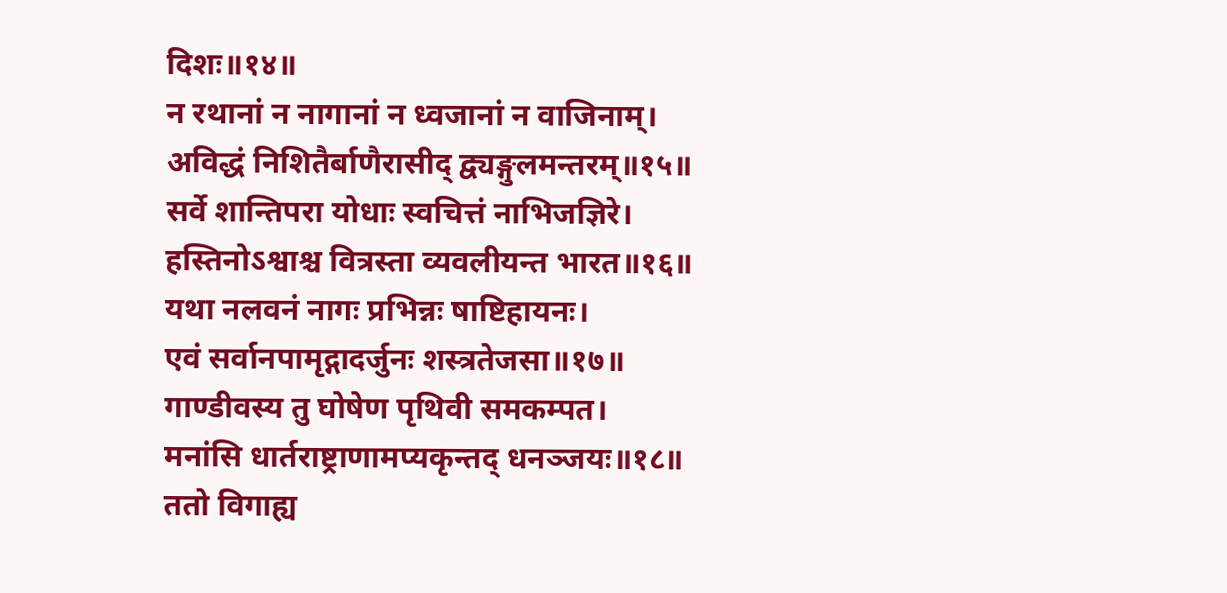दिशः॥१४॥
न रथानां न नागानां न ध्वजानां न वाजिनाम्।
अविद्धं निशितैर्बाणैरासीद् द्व्यङ्गुलमन्तरम्॥१५॥
सर्वे शान्तिपरा योधाः स्वचित्तं नाभिजज्ञिरे।
हस्तिनोऽश्वाश्च वित्रस्ता व्यवलीयन्त भारत॥१६॥
यथा नलवनं नागः प्रभिन्नः षाष्टिहायनः।
एवं सर्वानपामृद्गादर्जुनः शस्त्रतेजसा॥१७॥
गाण्डीवस्य तु घोषेण पृथिवी समकम्पत।
मनांसि धार्तराष्ट्राणामप्यकृन्तद् धनञ्जयः॥१८॥
ततो विगाह्य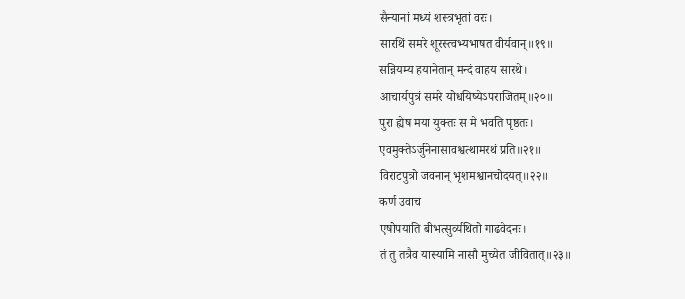सैन्यानां मध्यं शस्त्रभृतां वरः।
सारथिं समरे शूरस्त्वभ्यभाषत वीर्यवान्॥१९॥
सन्नियम्य हयानेतान् मन्दं वाहय सारथे।
आचार्यपुत्रं समरे योधयिष्येऽपराजितम्॥२०॥
पुरा ह्येष मया युक्तः स मे भवति पृष्ठतः।
एवमुक्तेऽर्जुनेनासावश्वत्थामरथं प्रति॥२१॥
विराटपुत्रो जवनान् भृशमश्वानचोदयत्॥२२॥
कर्ण उवाच
एषोपयाति बीभत्सुर्व्यथितो गाढवेदनः।
तं तु तत्रैव यास्यामि नासौ मुच्येत जीवितात्॥२३॥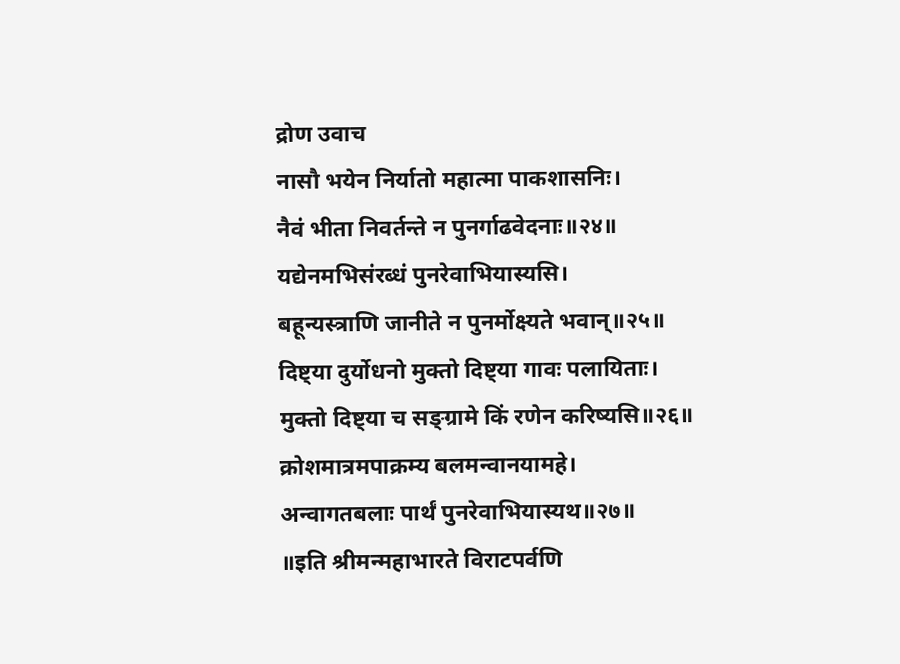द्रोण उवाच
नासौ भयेन निर्यातो महात्मा पाकशासनिः।
नैवं भीता निवर्तन्ते न पुनर्गाढवेदनाः॥२४॥
यद्येनमभिसंरब्धं पुनरेवाभियास्यसि।
बहून्यस्त्राणि जानीते न पुनर्मोक्ष्यते भवान्॥२५॥
दिष्ट्या दुर्योधनो मुक्तो दिष्ट्या गावः पलायिताः।
मुक्तो दिष्ट्या च सङ्ग्रामे किं रणेन करिष्यसि॥२६॥
क्रोशमात्रमपाक्रम्य बलमन्वानयामहे।
अन्वागतबलाः पार्थं पुनरेवाभियास्यथ॥२७॥
॥इति श्रीमन्महाभारते विराटपर्वणि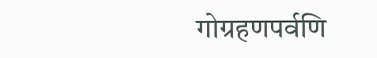गोग्रहणपर्वणि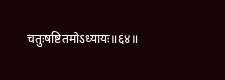चतुःषष्टितमोऽध्यायः॥६४॥